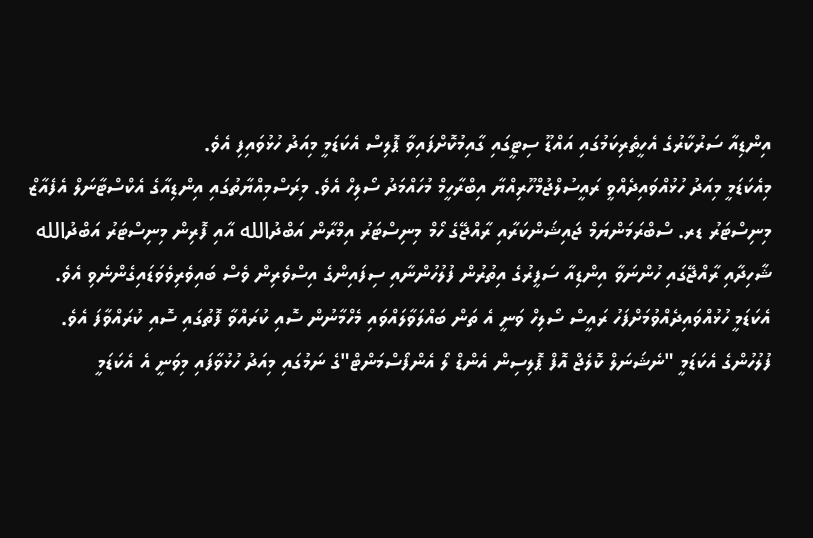އިންޑިއާ ސަރުކާރުގެ އެހީތެރިކަމުގައި އައްޑޫ ސިޓީގައި ގާއިމުކޮށްފައިވާ ޕޮލިސް އެކަޑަމީ މިއަދު ހުޅުވައިފި އެވެ.
މިއެކަޑަމީ މިއަދު ހުޅުއްވައިދެއްވީ ރައީސުލްޖުމްހޫރިއްޔާ އިބްރާހީމް މުހައްމަދު ސޯލިހް އެވެ. މިރަސްމިއްޔާތުގައި އިންޑިއާގެ އެކްސްޓާނަލް އެފެއާޒް މިނިސްޓަރު ޑރ. ސްބްރަމަންޔަމް ޖައިޝަންކަރާއި ރާއްޖޭގެ ހޯމް މިނިސްޓަރު އިމްރާން އަބްދުالله އާއި ފޮރިން މިނިސްޓަރު އަބްދުالله ޝާހިދާއި ރާއްޖޭގައި ހުންނަވާ އިންޑިއާ ސަފީރުގެ އިތުރުން ފުލުހުންނާއި ސިފައިންގެ އިސްވެރިން ވެސް ބައިވެރިވެވަޑައިގެންނެވި އެވެ.
އެކަޑަމީ ހުޅުއްވައިދެއްވުމަށްފަހު ރައީސް ސޯލިހް ވަނީ އެ ތަން ބައްލަވާލައްވައި މެހްމާނުން ސޮއި ކުރައްވާ ފޮތުގައި ސޮއި ކުރައްވާފަ އެވެ.
ފުލުހުންގެ އެކަޑަމީ "ނެޝަނަލް ކޮލެޖް އޮފް ޕޮލިސިން އެންޑް ލޯ އެންފޯސްމަންޓް"ގެ ނަމުގައި މިއަދު ހުޅުވާފައި މިވަނީ އެ އެކަޑަމީ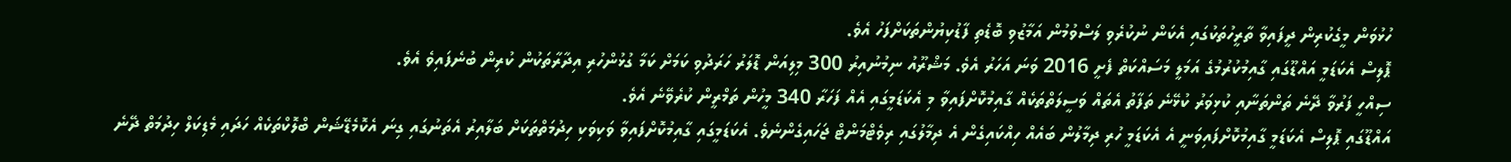ހުޅުވަން މީގެކުރިން ދީފައިވާ ތާރީހުތަކުގައި އެކަން ނުކުރެވި ލަސްވުމުން އަމާޒުވި ބޮޑެތި ފާޑުކިޔުންތަކަށްފަހު އެވެ.
ޕޮލިސް އެކަޑަމީ އައްޑޫގައި ގާއިމުކުރުމުގެ އަމަލީ މަސައްކަތް ފެށީ 2016 ވަނަ އަހަރު އެވެ. މަޝްރޫއު ނިމުނުއިރު 300 މިލިއަން ޑޮލަރު ހަރަދުވި ކަމަށް ކަމާ ގުޅުންހުރި އިދާރާތަކުން ކުރިން ބުނެފައިވެ އެވެ.
ސިއްހީ ފަރުވާ ދޭނެ ތަންތަނާއި ކުޅިވަރު ކުޅޭނެ ތަފާތު އެތައް ވަސީލަތްތަކެއް ގާއިމުކޮށްފައިވާ މި އެކަޑަމީގައި އެއް ފަހަރާ 340 މީހުން ތަމްރީން ކުރެވޭނެ އެވެ.
އައްޑޫގައި ޕޮލިސް އެކަޑަމީ ގާއިމުކޮށްފައިވަނީ އެ އެކަޑަމީ ހުރި ދިމާލުން ބައެއް ހިއްކައިގެން އެ ދިމާލުގައި ރިވެޓްމަންޓް ޖަހައިގެންނެވެ. އެކަޑަމީގައި ގާއިމުކޮށްފައިވާ ވަކިވަކި ހިދުމަތްތަކަށް ބަލާއިރު އެތަނުގައި ގިނަ އެކޮމެޑޭޝަން ބްލޮކްތަކެއް ހަދައި މެޑިކަލް ހިދުމަތް ދޭނެ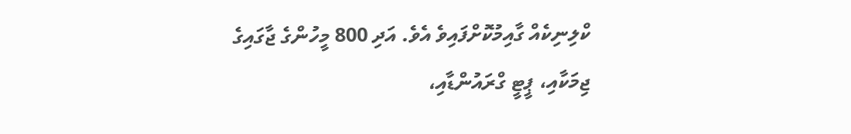ކްލިނިކެއް ގާއިމުކޮށްފައިވެ އެވެ. އަދި 800 މީހުންގެ ޖާގައިގެ ޖިމަކާއި، ޕީޓީ ގްރައުންޑާއި،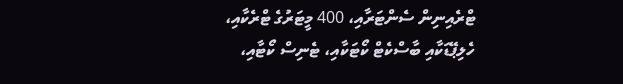ޓްރެއިނިން ސެންޓަރާއި، 400 މީޓަރުގެ ޓްރެކާއި، ހެލިޕޭޑަކާއި ބާސްކެޓް ކޯޓަކާއި، ޓެނިސް ކޯޓާއި،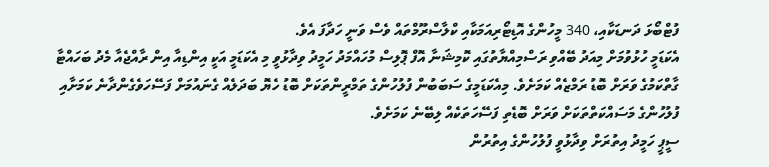ފުޓްބޯޅަ ދަނޑަކާއި، 340 މީހުންގެ އޮޑިޓޯރިއަމަކާއި ކްލާސްރޫމްތައް ވެސް ވަނީ ހަދާފަ އެވެ.
އެކަޑަމީ ހުޅުވުމަށް މިއަދު ބޭއްވި ރަސްމިއްޔާތުގައި ކޮމިޝަނާ އޮފް ޕޮލިސް މުހައްމަދު ހަމީދު ވިދާޅުވީ މި އެކަޑަމީ އަކީ އިންޑިއާ އިން ރާއްޖެއާ މެދު ބަހައްޓާ ގާތްކަމުގެ ވަރަށް ބޮޑު ރަމްޒެއް ކަމަށެވެ. މިއެކަޑަމީގެ ސަބަބުން ފުލުހުންގެ ތަމްރީންތަކަށް ބޮޑު ހެޔޮ ބަދަލެއް ގެނައުމަށް ފަސޭހަވެގެންދާނެ ކަމަށާއި ފުލުހުންގެ މަސައްކަތްތަކަށް ވަރަށް ބޮޑެތި ފަސޭހަތަކެއް ލިބޭނެ ކަމަށެވެ.
ސީޕީ ހަމީދު އިތުރަށް ވިދާޅުވީ ފުލުހުންގެ އިތުރުން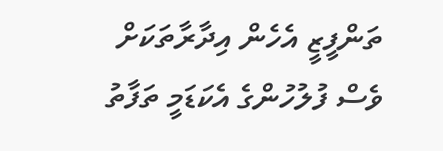ތަންފީޒީ އެހެން އިދާރާތަކަށް ވެސް ފުލުހުންގެ އެކަޑަމީ ތަފާތު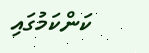ކަންކަމުގައި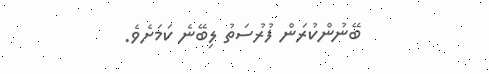ބޭނުންކުރަން ފުރުސަތު ލިބޭނެ ކަމަށެވެ.